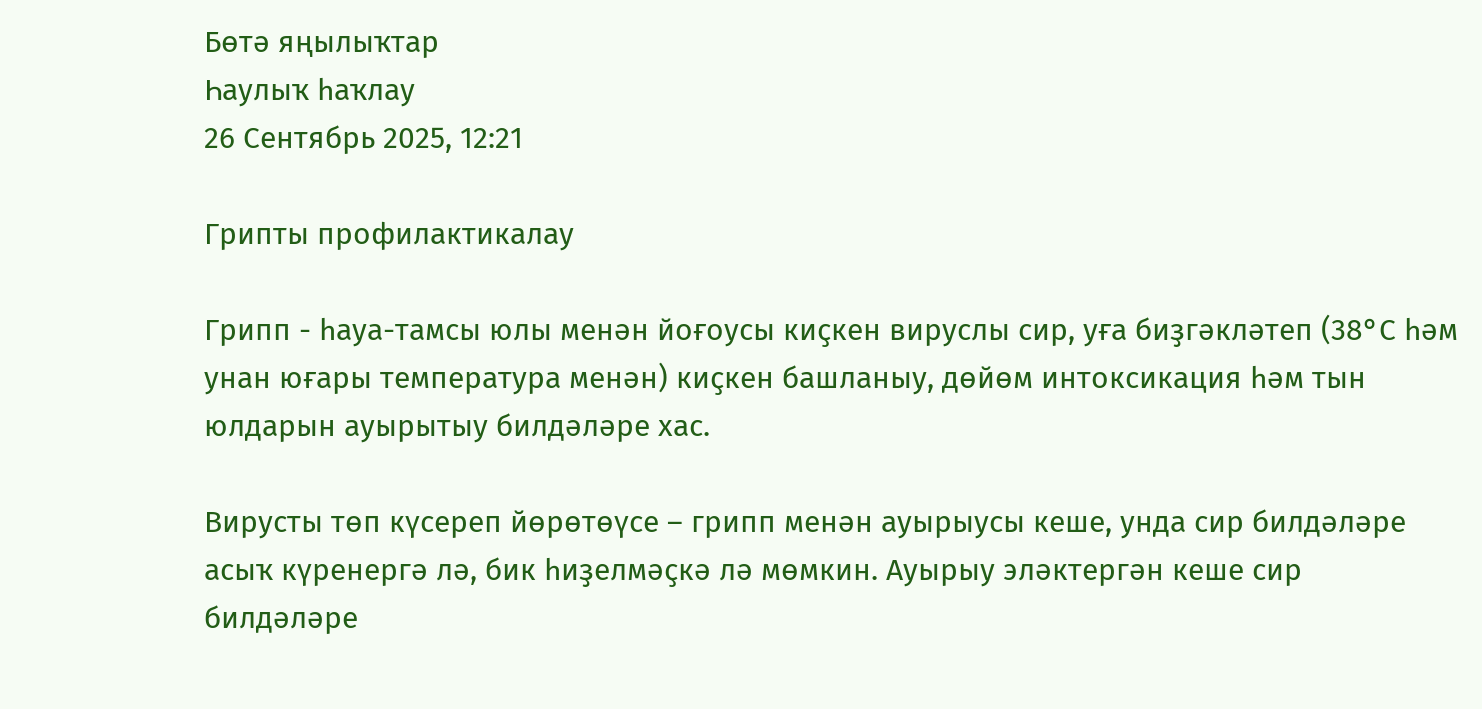Бөтә яңылыҡтар
Һаулыҡ һаҡлау
26 Сентябрь 2025, 12:21

Грипты профилактикалау

Грипп - һауа-тамсы юлы менән йоғоусы киҫкен вируслы сир, уға биҙгәкләтеп (38°С һәм унан юғары температура менән) киҫкен башланыу, дөйөм интоксикация һәм тын юлдарын ауырытыу билдәләре хас.

Вирусты төп күсереп йөрөтөүсе – грипп менән ауырыусы кеше, унда сир билдәләре асыҡ күренергә лә, бик һиҙелмәҫкә лә мөмкин. Ауырыу эләктергән кеше сир билдәләре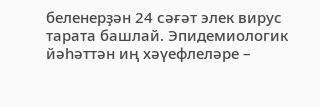беленерҙән 24 сәғәт элек вирус тарата башлай. Эпидемиологик йәһәттән иң хәүефлеләре –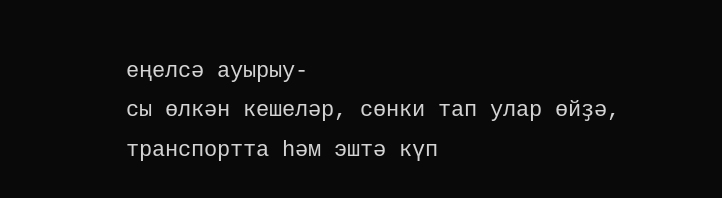еңелсә ауырыу-
сы өлкән кешеләр, сөнки тап улар өйҙә, транспортта һәм эштә күп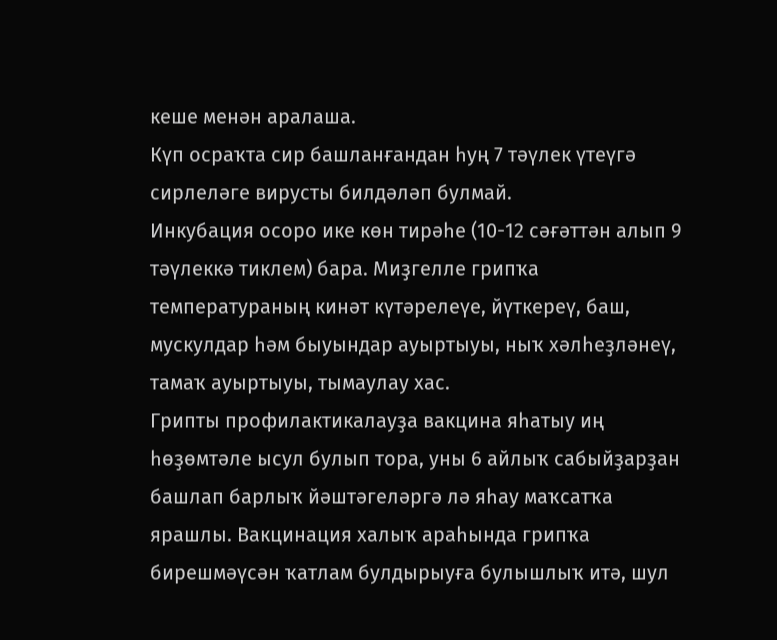кеше менән аралаша.
Күп осраҡта сир башланғандан һуң 7 тәүлек үтеүгә сирлеләге вирусты билдәләп булмай.
Инкубация осоро ике көн тирәһе (10-12 сәғәттән алып 9 тәүлеккә тиклем) бара. Миҙгелле грипҡа температураның кинәт күтәрелеүе, йүткереү, баш, мускулдар һәм быуындар ауыртыуы, ныҡ хәлһеҙләнеү, тамаҡ ауыртыуы, тымаулау хас.
Грипты профилактикалауҙа вакцина яһатыу иң һөҙөмтәле ысул булып тора, уны 6 айлыҡ сабыйҙарҙан башлап барлыҡ йәштәгеләргә лә яһау маҡсатҡа ярашлы. Вакцинация халыҡ араһында грипҡа бирешмәүсән ҡатлам булдырыуға булышлыҡ итә, шул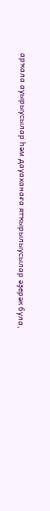арҡала ауырыусылар һәм дауаханаға ятҡырылыусылар әҙерәк була,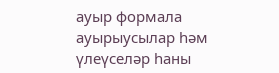ауыр формала ауырыусылар һәм үлеүселәр һаны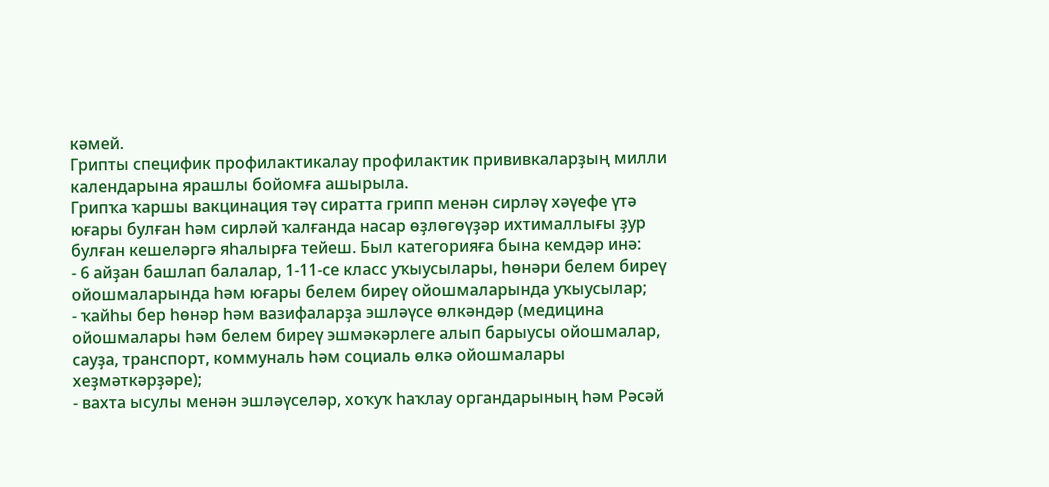кәмей.
Грипты специфик профилактикалау профилактик прививкаларҙың милли календарына ярашлы бойомға ашырыла.
Грипҡа ҡаршы вакцинация тәү сиратта грипп менән сирләү хәүефе үтә юғары булған һәм сирләй ҡалғанда насар өҙлөгөүҙәр ихтималлығы ҙур булған кешеләргә яһалырға тейеш. Был категорияға бына кемдәр инә:
- 6 айҙан башлап балалар, 1-11-се класс уҡыусылары, һөнәри белем биреү ойошмаларында һәм юғары белем биреү ойошмаларында уҡыусылар;
- ҡайһы бер һөнәр һәм вазифаларҙа эшләүсе өлкәндәр (медицина ойошмалары һәм белем биреү эшмәкәрлеге алып барыусы ойошмалар, сауҙа, транспорт, коммуналь һәм социаль өлкә ойошмалары хеҙмәткәрҙәре);
- вахта ысулы менән эшләүселәр, хоҡуҡ һаҡлау органдарының һәм Рәсәй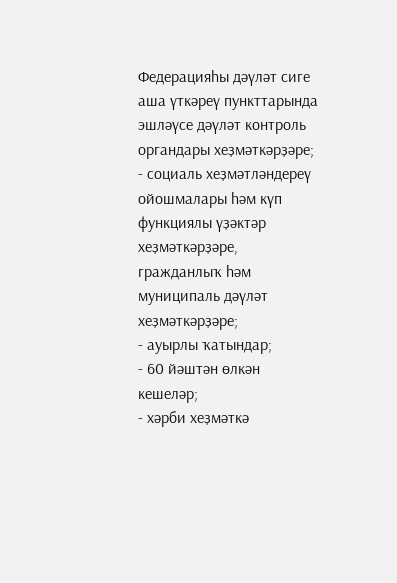Федерацияһы дәүләт сиге аша үткәреү пункттарында эшләүсе дәүләт контроль органдары хеҙмәткәрҙәре;
- социаль хеҙмәтләндереү ойошмалары һәм күп функциялы үҙәктәр хеҙмәткәрҙәре, гражданлыҡ һәм муниципаль дәүләт хеҙмәткәрҙәре;
- ауырлы ҡатындар;
- 60 йәштән өлкән кешеләр;
- хәрби хеҙмәткә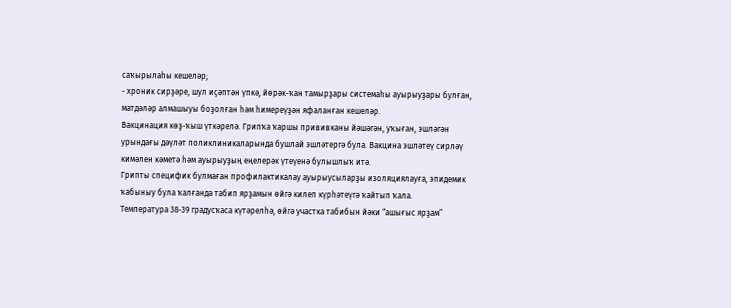саҡырылаһы кешеләр;
- хроник сирҙәре, шул иҫәптән үпкә, йөрәк-ҡан тамырҙары системаһы ауырыуҙары булған, матдәләр алмашыуы боҙолған һәм һимереүҙән яфаланған кешеләр.
Вакцинация көҙ-ҡыш үткәрелә. Грипҡа ҡаршы прививканы йәшәгән, уҡыған, эшләгән урындағы дәүләт поликлиникаларында бушлай эшләтергә була. Вакцина эшләтеү сирләү кимәлен кәметә һәм ауырыуҙың еңелерәк үтеүенә булышлыҡ итә.
Грипты специфик булмаған профилактикалау ауырыусыларҙы изоляциялауға, эпидемик ҡабыныу була ҡалғанда табип ярҙамын өйгә килеп күрһәтеүгә ҡайтып ҡала.
Температура 38-39 градусҡаса күтәрелһә, өйгә участка табибын йәки “ашығыс ярҙам”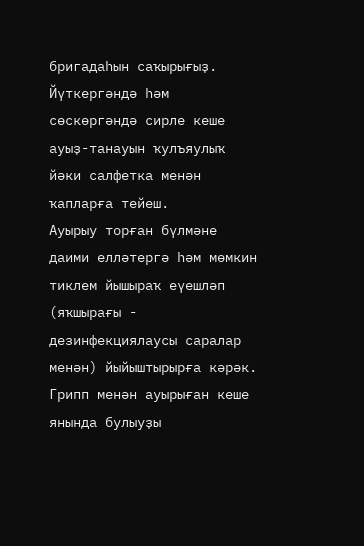бригадаһын саҡырығыҙ.
Йүткергәндә һәм сөскөргәндә сирле кеше ауыҙ-танауын ҡулъяулыҡ йәки салфетка менән ҡапларға тейеш.
Ауырыу торған бүлмәне даими елләтергә һәм мөмкин тиклем йышыраҡ еүешләп (яҡшырағы - дезинфекциялаусы саралар менән) йыйыштырырға кәрәк.
Грипп менән ауырыған кеше янында булыуҙы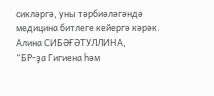сикләргә, уны тәрбиәләгәндә медицина битлеге кейергә кәрәк.
Алина СИБӘҒӘТУЛЛИНА,
“БР-ҙа Гигиена һәм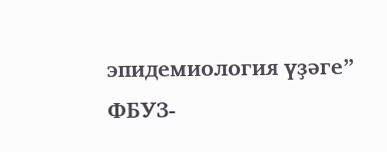эпидемиология үҙәге” ФБУЗ-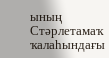ының Стәрлетамаҡ ҡалаһындағы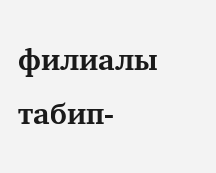филиалы табип-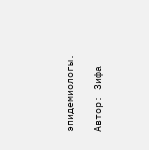эпидемиологы.

Автор: Зифа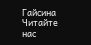Гайсина
Читайте нас